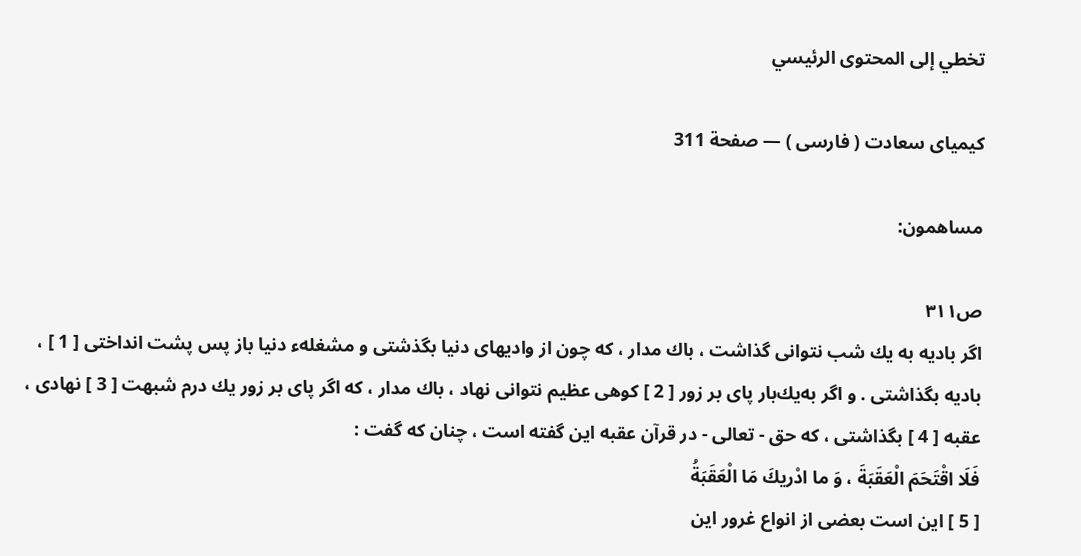تخطي إلى المحتوى الرئيسي

كيمياى سعادت ( فارسى ) — صفحة 311

مساهمون:

ص٣١١
اگر باديه به يك شب نتوانى گذاشت ، باك مدار ، كه چون از واديهاى دنيا بگذشتى و مشغلهء دنيا باز پس پشت انداختى [ 1 ] ، باديه بگذاشتى . و اگر به‌يك‌بار پاى بر زور [ 2 ] كوهى عظيم نتوانى نهاد ، باك مدار ، كه اگر پاى بر زور يك درم شبهت [ 3 ] نهادى ، عقبه [ 4 ] بگذاشتى ، كه حق - تعالى - در قرآن عقبه اين گفته است ، چنان كه گفت :
فَلَا اقْتَحَمَ الْعَقَبَةَ ، وَ ما ادْريكَ مَا الْعَقَبَةُ
[ 5 ] اين است بعضى از انواع غرور اين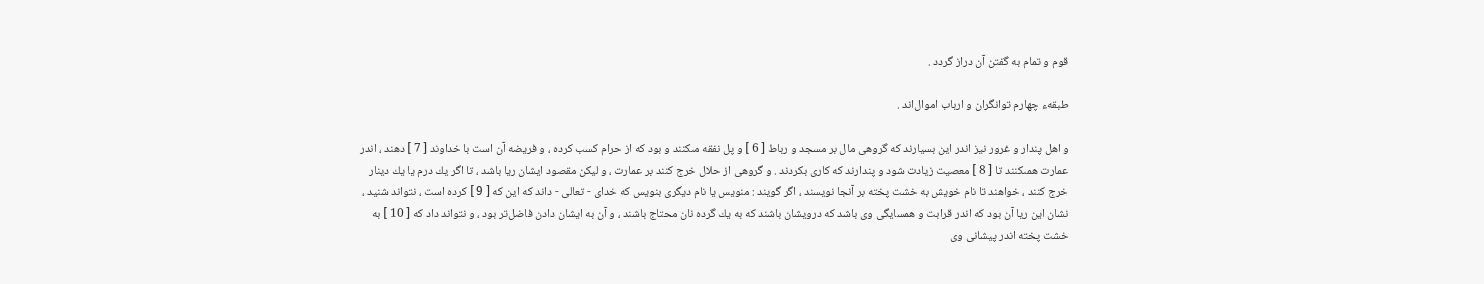قوم و تمام به گفتن آن دراز گردد .

طبقهء چهارم توانگران و ارباب اموال‌اند .

و اهل پندار و غرور نيز اندر اين بسيارند كه گروهى مال بر مسجد و رباط [ 6 ] و پل نفقه مىكنند و بود كه از حرام كسب كرده ، و فريضه آن است با خداوند [ 7 ] دهند ، اندر عمارت همىكنند تا [ 8 ] معصيت زيادت شود و پندارند كه كارى بكردند . و گروهى از حلال خرج كنند بر عمارت ، و ليكن مقصود ايشان ريا باشد ، تا اگر يك درم يا يك دينار خرج كنند ، خواهند تا نام خويش به خشت پخته بر آنجا نويسند ، اگر گويند : منويس يا نام ديگرى بنويس كه خداى - تعالى - داند كه اين كه [ 9 ] كرده است ، نتواند شنيد ، نشان اين ريا آن بود كه اندر قرابت و همسايگى وى باشد كه درويشان باشند كه به يك گرده نان محتاج باشند ، و آن به ايشان دادن فاضل‌تر بود ، و نتواند داد كه [ 10 ] به خشت پخته اندر پيشانى وى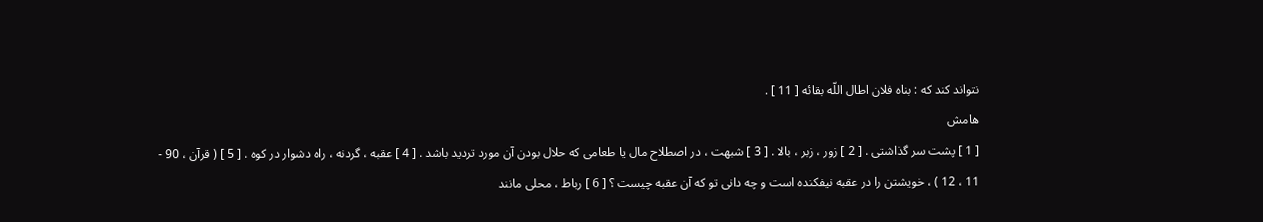نتواند كند كه : بناه فلان اطال اللّه بقائه [ 11 ] .
هامش
[ 1 ] پشت سر گذاشتى . [ 2 ] زور ، زبر ، بالا . [ 3 ] شبهت ، در اصطلاح مال يا طعامى كه حلال بودن آن مورد ترديد باشد . [ 4 ] عقبه ، گردنه ، راه دشوار در كوه . [ 5 ] ( قرآن ، 90 - 11 ، 12 ) ، خويشتن را در عقبه نيفكنده است و چه دانى تو كه آن عقبه چيست ؟ [ 6 ] رباط ، محلى مانند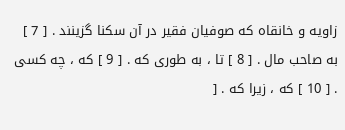زاويه و خانقاه كه صوفيان فقير در آن سكنا گزينند . [ 7 ] به صاحب مال . [ 8 ] تا ، به طورى كه . [ 9 ] كه ، چه كسى . [ 10 ] كه ، زيرا كه . [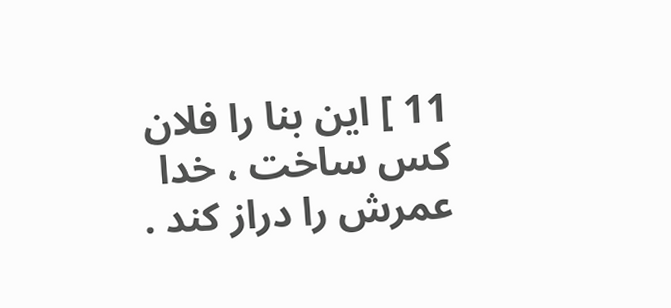11 ] اين بنا را فلان كس ساخت ، خدا عمرش را دراز كند .